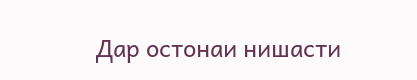Дар остонаи нишасти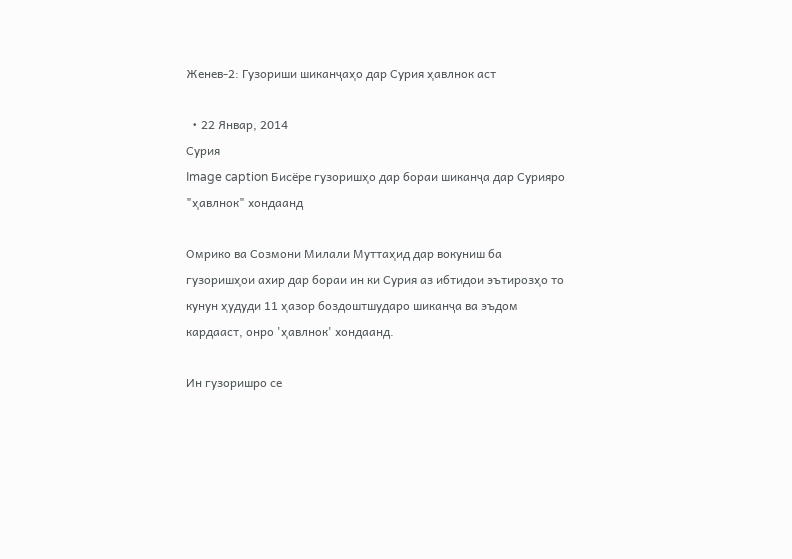Женев-2: Гузориши шиканҷаҳо дар Сурия ҳавлнок аст

  • 22 Январ, 2014
Сурия
Image caption Бисёре гузоришҳо дар бораи шиканҷа дар Сурияро "ҳавлнок" хондаанд

Омрико ва Созмони Милали Муттаҳид дар вокуниш ба гузоришҳои ахир дар бораи ин ки Сурия аз ибтидои эътирозҳо то кунун ҳудуди 11 ҳазор боздоштшударо шиканҷа ва эъдом кардааст, онро 'ҳавлнок' хондаанд.

Ин гузоришро се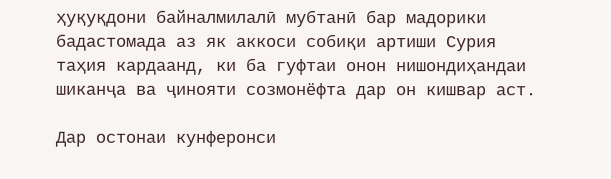ҳуқуқдони байналмилалӣ мубтанӣ бар мадорики бадастомада аз як аккоси собиқи артиши Сурия таҳия кардаанд, ки ба гуфтаи онон нишондиҳандаи шиканҷа ва ҷинояти созмонёфта дар он кишвар аст.

Дар остонаи кунферонси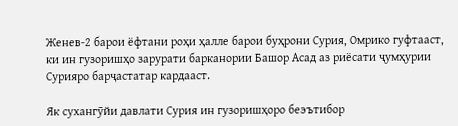Женев-2 барои ёфтани роҳи ҳалле барои буҳрони Сурия, Омрико гуфтааст, ки ин гузоришҳо зарурати барканории Башор Асад аз риёсати ҷумҳурии Сурияро барҷастатар кардааст.

Як сухангӯйи давлати Сурия ин гузоришҳоро беэътибор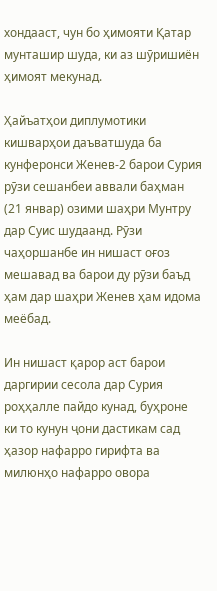хондааст, чун бо ҳимояти Қатар мунташир шуда, ки аз шӯришиён ҳимоят мекунад.

Ҳайъатҳои диплумотики кишварҳои даъватшуда ба кунферонси Женев-2 барои Сурия рӯзи сешанбеи аввали баҳман (21 январ) озими шаҳри Мунтру дар Суис шудаанд. Рӯзи чаҳоршанбе ин нишаст оғоз мешавад ва барои ду рӯзи баъд ҳам дар шаҳри Женев ҳам идома меёбад.

Ин нишаст қарор аст барои даргирии сесола дар Сурия роҳҳалле пайдо кунад, буҳроне ки то кунун ҷони дастикам сад ҳазор нафарро гирифта ва милюнҳо нафарро овора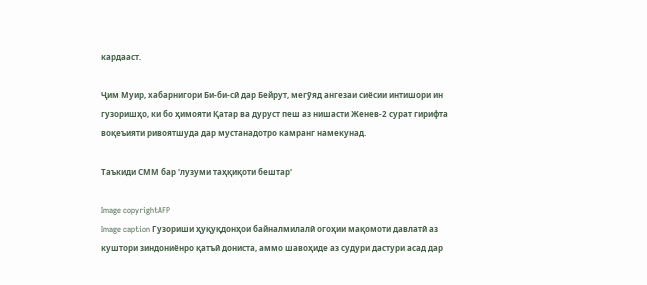кардааст.

Ҷим Муир, хабарнигори Би-би-сӣ дар Бейрут, мегӯяд ангезаи сиёсии интишори ин гузоришҳо, ки бо ҳимояти Қатар ва дуруст пеш аз нишасти Женев-2 сурат гирифта воқеъияти ривоятшуда дар мустанадотро камранг намекунад.

Таъкиди СММ бар 'лузуми таҳқиқоти бештар'

Image copyrightAFP
Image caption Гузориши ҳуқуқдонҳои байналмилалӣ огоҳии мақомоти давлатӣ аз куштори зиндониёнро қатъӣ дониста, аммо шавоҳиде аз судури дастури асад дар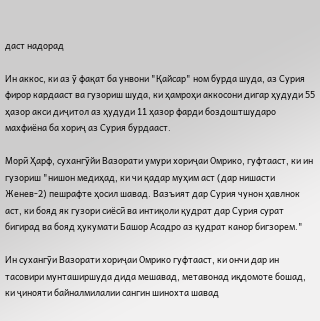даст надорад

Ин аккос, ки аз ӯ фақат ба унвони "Қайсар" ном бурда шуда, аз Сурия фирор кардааст ва гузориш шуда, ки ҳамроҳи аккосони дигар ҳудуди 55 ҳазор акси диҷитол аз ҳудуди 11 ҳазор фарди боздоштшударо махфиёна ба хориҷ аз Сурия бурдааст.

Морӣ Ҳарф, сухангӯйи Вазорати умури хориҷаи Омрико, гуфтааст, ки ин гузориш "нишон медиҳад, ки чи қадар муҳим аст (дар нишасти Женев-2) пешрафте ҳосил шавад. Вазъият дар Сурия чунон ҳавлнок аст, ки бояд як гузори сиёсӣ ва интиқоли қудрат дар Сурия сурат бигирад ва бояд ҳукумати Башор Асадро аз қудрат канор бигзорем."

Ин сухангӯи Вазорати хориҷаи Омрико гуфтааст, ки ончи дар ин тасовири мунташиршуда дида мешавад, метавонад иқдомоте бошад, ки ҷинояти байналмилалии сангин шинохта шавад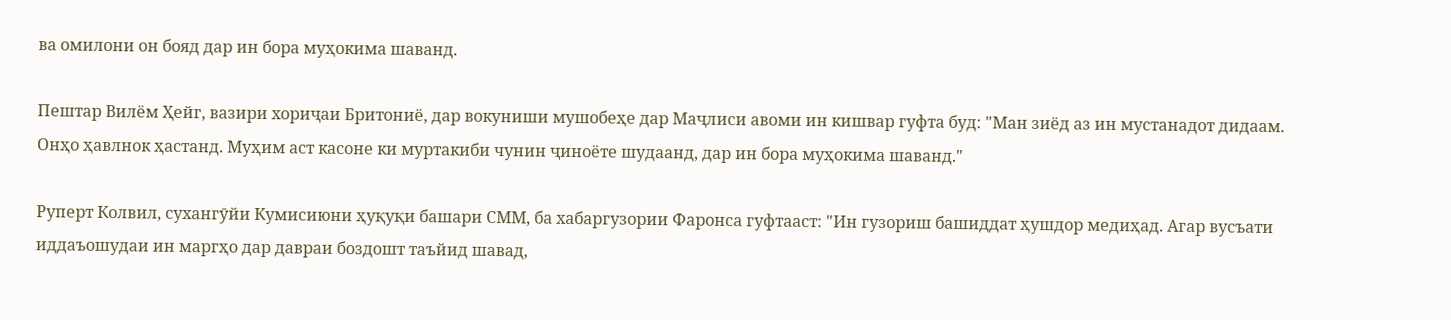ва омилони он бояд дар ин бора муҳокима шаванд.

Пештар Вилём Ҳейг, вазири хориҷаи Бритониё, дар вокуниши мушобеҳе дар Маҷлиси авоми ин кишвар гуфта буд: "Ман зиёд аз ин мустанадот дидаам. Онҳо ҳавлнок ҳастанд. Муҳим аст касоне ки муртакиби чунин ҷиноёте шудаанд, дар ин бора муҳокима шаванд."

Руперт Колвил, сухангӯйи Кумисиюни ҳуқуқи башари СММ, ба хабаргузории Фаронса гуфтааст: "Ин гузориш башиддат ҳушдор медиҳад. Агар вусъати иддаъошудаи ин маргҳо дар давраи боздошт таъйид шавад,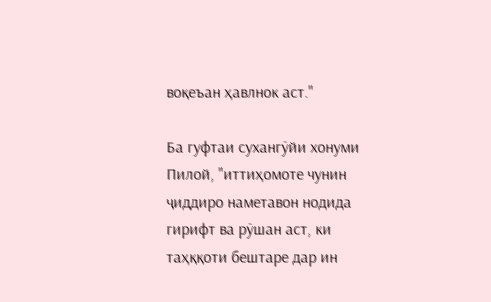воқеъан ҳавлнок аст."

Ба гуфтаи сухангӯйи хонуми Пилой, "иттиҳомоте чунин ҷиддиро наметавон нодида гирифт ва рӯшан аст, ки таҳққоти бештаре дар ин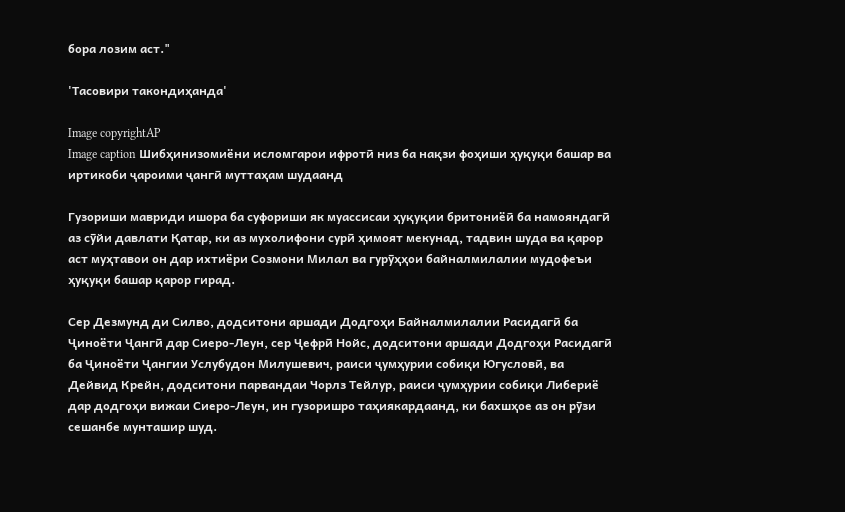бора лозим аст."

'Тасовири такондиҳанда'

Image copyrightAP
Image caption Шибҳинизомиёни исломгарои ифротӣ низ ба нақзи фоҳиши ҳуқуқи башар ва иртикоби ҷароими ҷангӣ муттаҳам шудаанд

Гузориши мавриди ишора ба суфориши як муассисаи ҳуқуқии бритониёӣ ба намояндагӣ аз сӯйи давлати Қатар, ки аз мухолифони сурӣ ҳимоят мекунад, тадвин шуда ва қарор аст муҳтавои он дар ихтиёри Созмони Милал ва гурӯҳҳои байналмилалии мудофеъи ҳуқуқи башар қарор гирад.

Сер Дезмунд ди Силво, додситони аршади Додгоҳи Байналмилалии Расидагӣ ба Ҷиноёти Ҷангӣ дар Сиеро-Леун, сер Ҷефрӣ Нойс, додситони аршади Додгоҳи Расидагӣ ба Ҷиноёти Ҷангии Услубудон Милушевич, раиси ҷумҳурии собиқи Югусловӣ, ва Дейвид Крейн, додситони парвандаи Чорлз Тейлур, раиси ҷумҳурии собиқи Либериё дар додгоҳи вижаи Сиеро-Леун, ин гузоришро таҳиякардаанд, ки бахшҳое аз он рӯзи сешанбе мунташир шуд.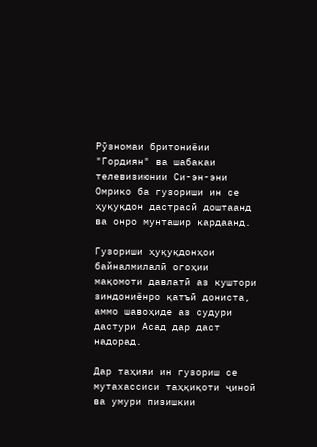Рӯзномаи бритониёии "Гордиян" ва шабакаи телевизиюнии Си-эн-эни Омрико ба гузориши ин се ҳуқуқдон дастрасӣ доштаанд ва онро мунташир кардаанд.

Гузориши ҳуқуқдонҳои байналмилалӣ огоҳии мақомоти давлатӣ аз куштори зиндониёнро қатъӣ дониста, аммо шавоҳиде аз судури дастури Асад дар даст надорад.

Дар таҳияи ин гузориш се мутахассиси таҳқиқоти ҷиноӣ ва умури пизишкии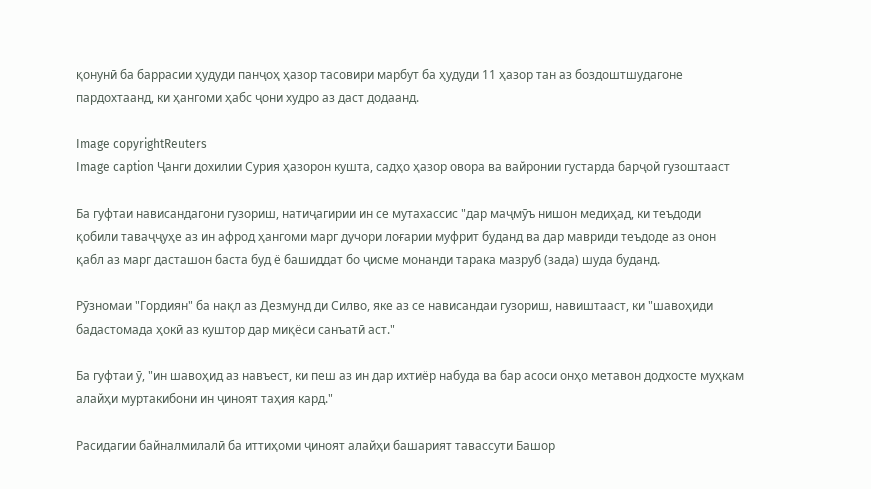қонунӣ ба баррасии ҳудуди панҷоҳ ҳазор тасовири марбут ба ҳудуди 11 ҳазор тан аз боздоштшудагоне пардохтаанд, ки ҳангоми ҳабс ҷони худро аз даст додаанд.

Image copyrightReuters
Image caption Ҷанги дохилии Сурия ҳазорон кушта, садҳо ҳазор овора ва вайронии густарда барҷой гузоштааст

Ба гуфтаи нависандагони гузориш, натиҷагирии ин се мутахассис "дар маҷмӯъ нишон медиҳад, ки теъдоди қобили таваҷҷуҳе аз ин афрод ҳангоми марг дучори лоғарии муфрит буданд ва дар мавриди теъдоде аз онон қабл аз марг дасташон баста буд ё башиддат бо ҷисме монанди тарака мазруб (зада) шуда буданд.

Рӯзномаи "Гордиян" ба нақл аз Дезмунд ди Силво, яке аз се нависандаи гузориш, навиштааст, ки "шавоҳиди бадастомада ҳокӣ аз куштор дар миқёси санъатӣ аст."

Ба гуфтаи ӯ, "ин шавоҳид аз навъест, ки пеш аз ин дар ихтиёр набуда ва бар асоси онҳо метавон додхосте муҳкам алайҳи муртакибони ин ҷиноят таҳия кард."

Расидагии байналмилалӣ ба иттиҳоми ҷиноят алайҳи башарият тавассути Башор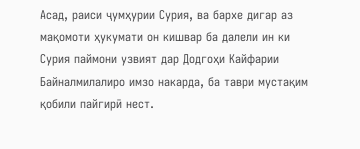Асад, раиси ҷумҳурии Сурия, ва бархе дигар аз мақомоти ҳукумати он кишвар ба далели ин ки Сурия паймони узвият дар Додгоҳи Кайфарии Байналмилалиро имзо накарда, ба таври мустақим қобили пайгирӣ нест.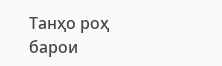Танҳо роҳ барои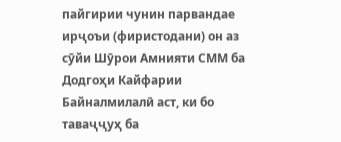пайгирии чунин парвандае ирҷоъи (фиристодани) он аз сӯйи Шӯрои Амнияти СММ ба Додгоҳи Кайфарии Байналмилалӣ аст, ки бо таваҷҷуҳ ба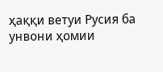ҳаққи ветуи Русия ба унвони ҳомии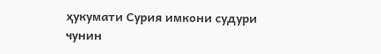ҳукумати Сурия имкони судури чунин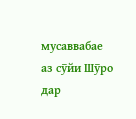мусаввабае аз сӯйи Шӯро дар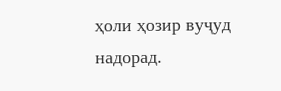ҳоли ҳозир вуҷуд надорад.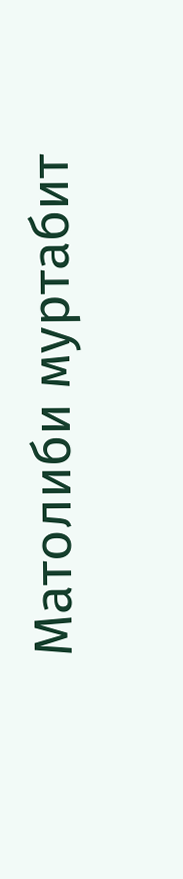Матолиби муртабит